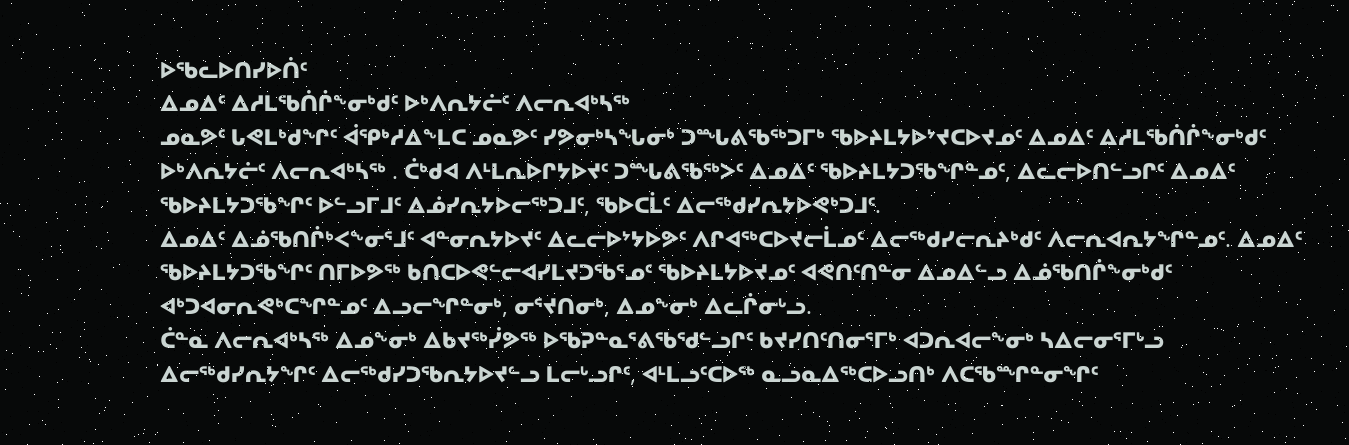ᐅᖃᓚᐅᑎᓯᐅᑏᑦ
ᐃᓄᐃᑦ ᐃᓱᒪᖃᑏᒌᖕᓂᒃᑯᑦ ᐅᒃᐱᕆᔭᓖᑦ ᐱᓕᕆᐊᒃᓴᖅ
ᓄᓇᕗᑦ ᒐᕙᒪᒃᑯᖏᑦ ᐋᕿᒃᓱᐃᖕᒪᑕ ᓄᓇᕗᑦ ᓯᕗᓂᒃᓴᖓᓂᒃ ᑐᙵᕕᖃᖅᑐᒥᒃ ᖃᐅᔨᒪᔭᐅᔾᔪᑕᐅᔪᓄᑦ ᐃᓄᐃᑦ ᐃᓱᒪᖃᑏᒌᖕᓂᒃᑯᑦ ᐅᒃᐱᕆᔭᓖᑦ ᐱᓕᕆᐊᒃᓴᖅ . ᑖᒃᑯᐊ ᐱᒻᒪᕆᐅᒋᔭᐅᔪᑦ ᑐᙵᕕᖃᖅᐳᑦ ᐃᓄᐃᑦ ᖃᐅᔨᒪᔭᑐᖃᖏᓐᓄᑦ, ᐃᓚᓕᐅᑎᓪᓗᒋᑦ ᐃᓄᐃᑦ ᖃᐅᔨᒪᔭᑐᖃᖏᑦ ᐅᓪᓗᒥᒧᑦ ᐃᓅᓯᕆᔭᐅᓕᖅᑐᒧᑦ, ᖃᐅᑕᒫᑦ ᐃᓕᖅᑯᓯᕆᔭᐅᕙᒃᑐᒧᑦ.
ᐃᓄᐃᑦ ᐃᓅᖃᑎᒌᒃᐸᖕᓂᕐᒧᑦ ᐊᓐᓂᕆᔭᐅᔪᑦ ᐃᓚᓕᐅᔾᔭᐅᕗᑦ ᐱᒋᐊᖅᑕᐅᔪᓕᒫᓄᑦ ᐃᓕᖅᑯᓯᓕᕆᔨᒃᑯᑦ ᐱᓕᕆᐊᕆᔭᖏᓐᓄᑦ. ᐃᓄᐃᑦ ᖃᐅᔨᒪᔭᑐᖃᖏᑦ ᑎᒥᐅᕗᖅ ᑲᑎᑕᐅᕙᓪᓕᐊᓯᒪᔪᑐᖃᕐᓄᑦ ᖃᐅᔨᒪᔭᐅᔪᓄᑦ ᐊᕙᑎᑦᑎᓐᓂ ᐃᓄᐃᓪᓗ ᐃᓅᖃᑎᒌᖕᓂᒃᑯᑦ ᐊᒃᑐᐊᓂᕆᕙᒃᑕᖏᓐᓄᑦ ᐃᓗᓕᖏᓐᓂᒃ, ᓂᕐᔪᑎᓂᒃ, ᐃᓄᖕᓂᒃ ᐃᓚᒌᓂᒡᓗ.
ᑖᓐᓇ ᐱᓕᕆᐊᒃᓴᖅ ᐃᓄᖕᓂᒃ ᐃᑲᔪᖅᓰᕗᖅ ᐅᖃᕈᓐᓇᕐᕕᖃᖁᓪᓗᒋᑦ ᑲᔪᓯᑎᑦᑎᓂᕐᒥᒃ ᐊᑐᕆᐊᓕᖕᓂᒃ ᓴᐃᓕᓂᕐᒥᒡᓗ ᐃᓕᖅᑯᓯᕆᔭᖏᑦ ᐃᓕᖅᑯᓯᑐᖃᕆᔭᐅᔪᓪᓗ ᒪᓕᒡᓗᒋᑦ, ᐊᒻᒪᓗᑦᑕᐅᖅ ᓇᓗᓇᐃᖅᑕᐅᓗᑎᒃ ᐱᑕᖃᙱᓐᓂᖏᑦ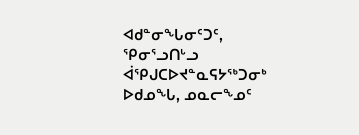ᐊᑯᓐᓂᖓᓂᑦᑐᑦ, ᕿᓂᕐᓗᑎᒡᓗ ᐋᕿᒍᑕᐅᔪᓐᓇᕋᔭᖅᑐᓂᒃ ᐅᑯᓄᖓ, ᓄᓇᓕᖕᓄᑦ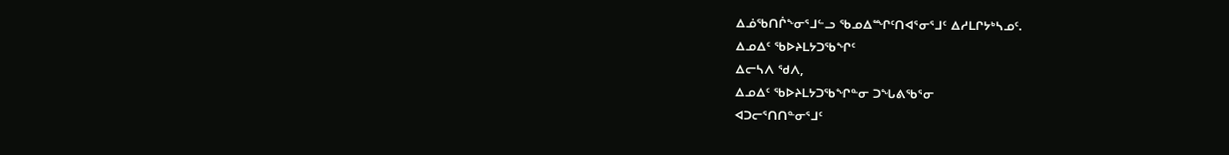ᐃᓅᖃᑎᒌᖕᓂᕐᒧᓪᓗ ᖃᓄᐃᙱᑦᑎᐊᕐᓂᕐᒧᑦ ᐃᓱᒪᒋᔭᒃᓴᓄᑦ.
ᐃᓄᐃᑦ ᖃᐅᔨᒪᔭᑐᖃᖏᑦ
ᐃᓕᓴᐱ ᖁᐱ,
ᐃᓄᐃᑦ ᖃᐅᔨᒪᔭᑐᖃᖏᓐᓂ ᑐᖓᕕᖃᕐᓂ
ᐊᑐᓕᕐᑎᑎᓐᓂᕐᒧᑦ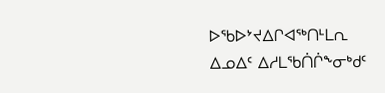ᐅᖃᐅᔾᔪᐃᒋᐊᖅᑎᒻᒪᕆ
ᐃᓄᐃᑦ ᐃᓱᒪᖃᑏᒌᖕᓂᒃᑯᑦ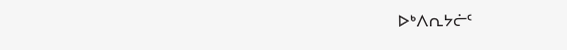ᐅᒃᐱᕆᔭᓖᑦ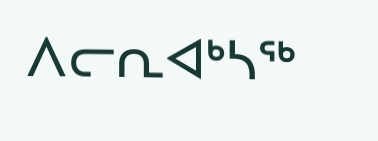ᐱᓕᕆᐊᒃᓴᖅ